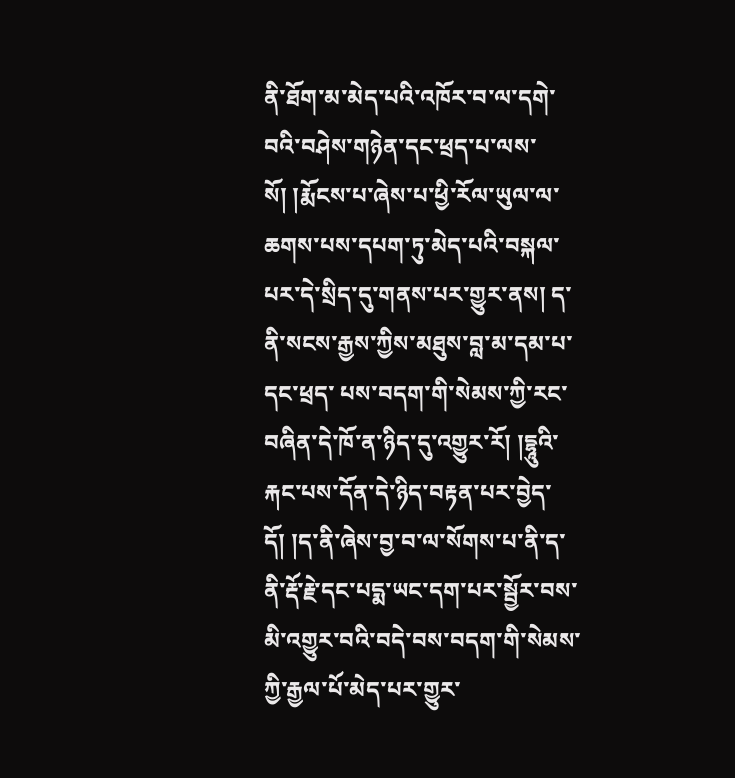ནི་ཐོག་མ་མེད་པའི་འཁོར་བ་ལ་དགེ་བའི་བཤེས་གཉེན་དང་ཕྲད་པ་ལས་སོ། །རྨོངས་པ་ཞེས་པ་ཕྱི་རོལ་ཡུལ་ལ་ཆགས་པས་དཔག་ཏུ་མེད་པའི་བསྐལ་པར་དེ་སྲིད་དུ་གནས་པར་གྱུར་ནས། ད་ནི་སངས་རྒྱས་ཀྱིས་མཐུས་བླ་མ་དམ་པ་དང་ཕྲད་ པས་བདག་གི་སེམས་ཀྱི་རང་བཞིན་དེ་ཁོ་ན་ཉིད་དུ་འགྱུར་རོ། །དྷཱུའི་རྐང་པས་དོན་དེ་ཉིད་བརྟན་པར་བྱེད་དོ། །ད་ནི་ཞེས་བྱ་བ་ལ་སོགས་པ་ནི་ད་ནི་རྡོ་རྗེ་དང་པདྨ་ཡང་དག་པར་སྦྱོར་བས་མི་འགྱུར་བའི་བདེ་བས་བདག་གི་སེམས་ཀྱི་རྒྱལ་པོ་མེད་པར་གྱུར་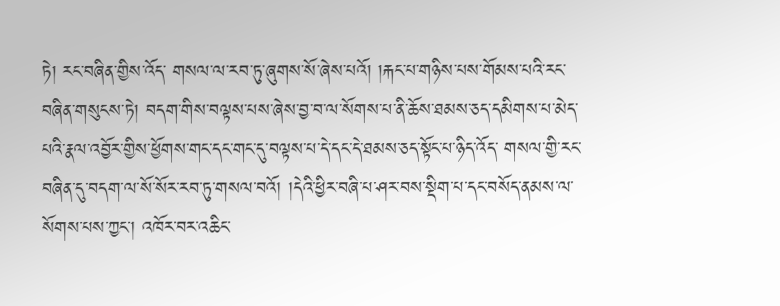ཏེ། རང་བཞིན་གྱིས་འོད་ གསལ་ལ་རབ་ཏུ་ཞུགས་སོ་ཞེས་པའོ། །རྐང་པ་གཉིས་པས་གོམས་པའི་རང་བཞིན་གསུངས་ཏེ། བདག་གིས་བལྟས་པས་ཞེས་བྱ་བ་ལ་སོགས་པ་ནི་ཆོས་ཐམས་ཅད་དམིགས་པ་མེད་པའི་རྣལ་འབྱོར་གྱིས་ཕྱོགས་གང་དང་གང་དུ་བལྟས་པ་དེ་དང་དེ་ཐམས་ཅད་སྟོང་པ་ཉིད་འོད་ གསལ་གྱི་རང་བཞིན་དུ་བདག་ལ་སོ་སོར་རབ་ཏུ་གསལ་བའོ། །དེའི་ཕྱིར་བཞི་པ་ཤར་བས་སྡིག་པ་དང་བསོད་ནམས་ལ་སོགས་པས་ཀྱང་། འཁོར་བར་འཆིང་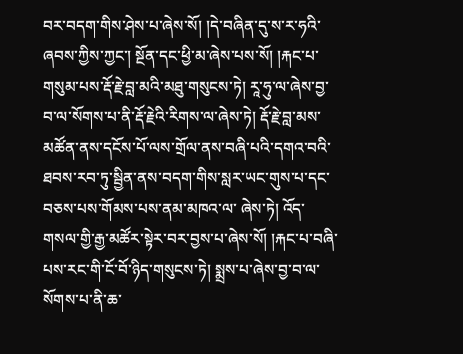བར་བདག་གིས་ཤེས་པ་ཞེས་སོ། །དེ་བཞིན་དུ་ས་ར་ཧའི་ཞབས་ཀྱིས་ཀྱང་། སྔོན་དང་ཕྱི་མ་ཞེས་པས་སོ། །རྐང་པ་ གསུམ་པས་རྡོ་རྗེ་བླ་མའི་མཐུ་གསུངས་ཏེ། རཱ་ཧུ་ལ་ཞེས་བྱ་བ་ལ་སོགས་པ་ནི་རྡོ་རྗེའི་རིགས་ལ་ཞེས་ཏེ། རྡོ་རྗེ་བླ་མས་མཚོན་ནས་དངོས་པོ་ལས་གྲོལ་ནས་བཞི་པའི་དགའ་བའི་ཐབས་རབ་ཏུ་སྦྱིན་ནས་བདག་གིས་སླར་ཡང་གུས་པ་དང་བཅས་པས་གོམས་པས་ནམ་མཁའ་ལ་ ཞེས་ཏེ། འོད་གསལ་གྱི་རྒྱ་མཚོར་སྟེར་བར་བྱས་པ་ཞེས་སོ། །རྐང་པ་བཞི་པས་རང་གི་ངོ་བོ་ཉིད་གསུངས་ཏེ། སྨྲས་པ་ཞེས་བྱ་བ་ལ་སོགས་པ་ནི་ཆ་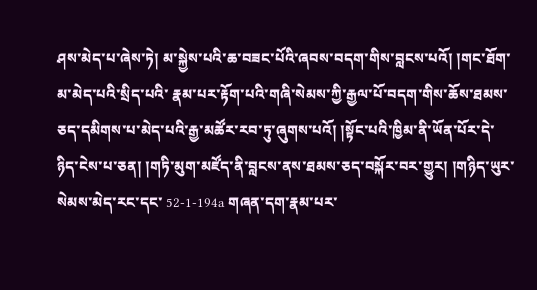ཤས་མེད་པ་ཞེས་ཏེ། མ་སྐྱེས་པའི་ཆ་བཟང་པོའི་ཞབས་བདག་གིས་བླངས་པའོ། །གང་ཐོག་མ་མེད་པའི་སྲིད་པའི་ རྣམ་པར་རྟོག་པའི་གཞི་སེམས་ཀྱི་རྒྱལ་པོ་བདག་གིས་ཆོས་ཐམས་ཅད་དམིགས་པ་མེད་པའི་རྒྱ་མཚོར་རབ་ཏུ་ཞུགས་པའོ། །སྟོང་པའི་ཁྱིམ་ནི་ཡོན་པོར་དེ་ཉིད་ངེས་པ་ཅན། །གཏི་མུག་མཛོད་ནི་བླངས་ནས་ཐམས་ཅད་བསྐོར་བར་གྱུར། །གཉིད་ཡུར་སེམས་མེད་རང་དང་ 52-1-194a གཞན་དག་རྣམ་པར་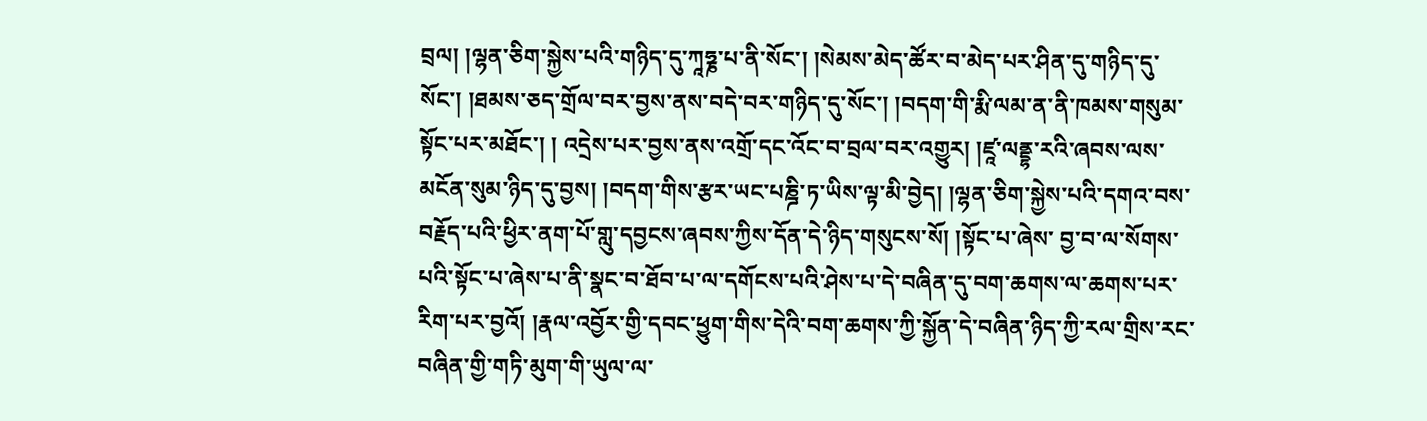བྲལ། །ལྷན་ཅིག་སྐྱེས་པའི་གཉིད་དུ་ཀཱཧྞ་པ་ནི་སོང་། །སེམས་མེད་ཚོར་བ་མེད་པར་ཤིན་དུ་གཉིད་དུ་སོང་། །ཐམས་ཅད་གྲོལ་བར་བྱས་ནས་བདེ་བར་གཉིད་དུ་སོང་། །བདག་གི་རྨི་ལམ་ན་ནི་ཁམས་གསུམ་སྟོང་པར་མཐོང་། ། འདྲེས་པར་བྱས་ནས་འགྲོ་དང་འོང་བ་བྲལ་བར་འགྱུར། །ཛཱ་ལནྡྷ་རའི་ཞབས་ལས་མངོན་སུམ་ཉིད་དུ་བྱས། །བདག་གིས་རྩར་ཡང་པཎྜི་ཏ་ཡིས་ལྟ་མི་བྱེད། །ལྷན་ཅིག་སྐྱེས་པའི་དགའ་བས་བརྗོད་པའི་ཕྱིར་ནག་པོ་གླུ་དབྱངས་ཞབས་ཀྱིས་དོན་དེ་ཉིད་གསུངས་སོ། །སྟོང་པ་ཞེས་ བྱ་བ་ལ་སོགས་པའི་སྟོང་པ་ཞེས་པ་ནི་སྣང་བ་ཐོབ་པ་ལ་དགོངས་པའི་ཤེས་པ་དེ་བཞིན་དུ་བག་ཆགས་ལ་ཆགས་པར་རིག་པར་བྱའོ། །རྣལ་འབྱོར་གྱི་དབང་ཕྱུག་གིས་དེའི་བག་ཆགས་ཀྱི་སྐྱོན་དེ་བཞིན་ཉིད་ཀྱི་རལ་གྲིས་རང་བཞིན་གྱི་གཏི་མུག་གི་ཡུལ་ལ་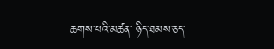ཆགས་པའི་མཚན་ ཉིད་ཐམས་ཅད་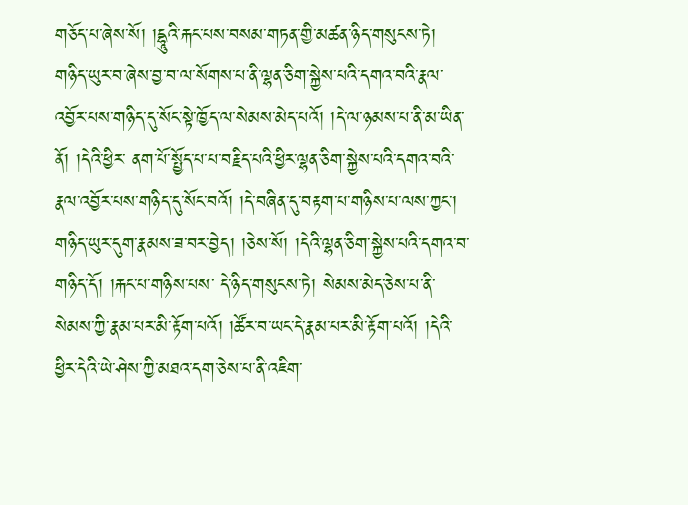གཅོད་པ་ཞེས་སོ། །དྷཱུའི་རྐང་པས་བསམ་གཏན་གྱི་མཚན་ཉིད་གསུངས་ཏེ། གཉིད་ཡུར་བ་ཞེས་བྱ་བ་ལ་སོགས་པ་ནི་ལྷན་ཅིག་སྐྱེས་པའི་དགའ་བའི་རྣལ་འབྱོར་པས་གཉིད་དུ་སོང་སྟེ་ཁྱོད་ལ་སེམས་མེད་པའོ། །དེ་ལ་ཉམས་པ་ནི་མ་ཡིན་ནོ། །དེའི་ཕྱིར་ ནག་པོ་སྤྱོད་པ་པ་བརྗིད་པའི་ཕྱིར་ལྷན་ཅིག་སྐྱེས་པའི་དགའ་བའི་རྣལ་འབྱོར་པས་གཉིད་དུ་སོང་བའོ། །དེ་བཞིན་དུ་བརྟག་པ་གཉིས་པ་ལས་ཀྱང་། གཉིད་ཡུར་དུག་རྣམས་ཟ་བར་བྱེད། །ཅེས་སོ། །དེའི་ལྷན་ཅིག་སྐྱེས་པའི་དགའ་བ་གཉིད་དོ། །རྐང་པ་གཉིས་པས་ དེ་ཉིད་གསུངས་ཏེ། སེམས་མེད་ཅེས་པ་ནི་སེམས་ཀྱི་རྣམ་པར་མི་རྟོག་པའོ། །ཚོར་བ་ཡང་དེ་རྣམ་པར་མི་རྟོག་པའོ། །དེའི་ཕྱིར་དེའི་ཡེ་ཤེས་ཀྱི་མཐའ་དག་ཅེས་པ་ནི་འཇིག་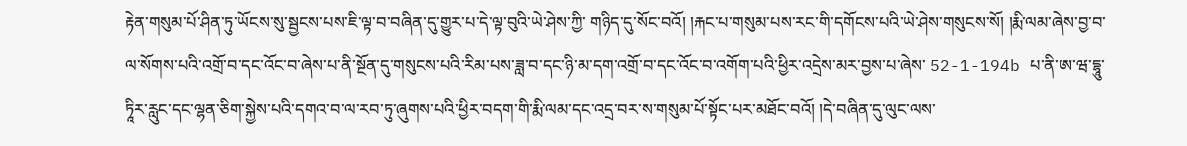རྟེན་གསུམ་པོ་ཤིན་ཏུ་ཡོངས་སུ་སྦྱངས་པས་ཇི་ལྟ་བ་བཞིན་དུ་གྱུར་པ་དེ་ལྟ་བུའི་ཡེ་ཤེས་ཀྱི་ གཉིད་དུ་སོང་བའོ། །རྐང་པ་གསུམ་པས་རང་གི་དགོངས་པའི་ཡེ་ཤེས་གསུངས་སོ། །རྨི་ལམ་ཞེས་བྱ་བ་ལ་སོགས་པའི་འགྲོ་བ་དང་འོང་བ་ཞེས་པ་ནི་སྔོན་དུ་གསུངས་པའི་རིམ་པས་ཟླ་བ་དང་ཉི་མ་དག་འགྲོ་བ་དང་འོང་བ་འགོག་པའི་ཕྱིར་འདྲེས་མར་བྱས་པ་ཞེས་ 52-1-194b པ་ནི་ཨ་ཝ་དྷཱུ་ཏཱིར་རླུང་དང་ལྷན་ཅིག་སྐྱེས་པའི་དགའ་བ་ལ་རབ་ཏུ་ཞུགས་པའི་ཕྱིར་བདག་གི་རྨི་ལམ་དང་འདྲ་བར་ས་གསུམ་པོ་སྟོང་པར་མཐོང་བའོ། །དེ་བཞིན་དུ་ལུང་ལས་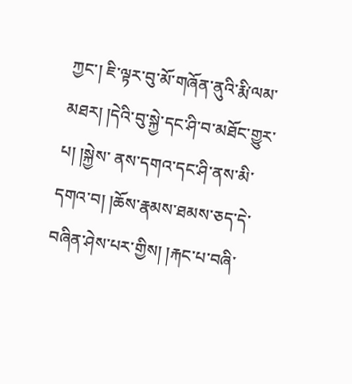ཀྱང་། ཇི་ལྟར་བུ་མོ་གཞོན་ནུའི་རྨི་ལམ་མཐར། །དེའི་བུ་སྐྱེ་དང་ཤི་བ་མཐོང་གྱུར་པ། །སྐྱེས་ ནས་དགའ་དང་ཤི་ནས་མི་དགའ་བ། །ཆོས་རྣམས་ཐམས་ཅད་དེ་བཞིན་ཤེས་པར་གྱིས། །རྐང་པ་བཞི་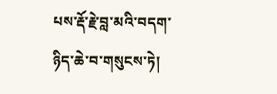པས་རྡོ་རྗེ་བླ་མའི་བདག་ཉིད་ཆེ་བ་གསུངས་ཏེ།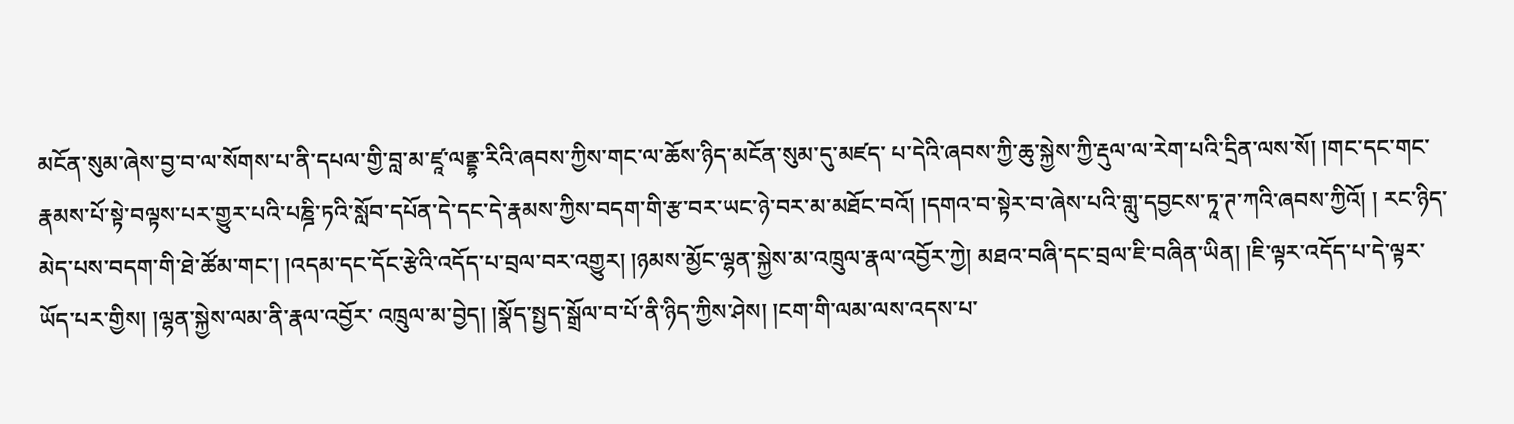མངོན་སུམ་ཞེས་བྱ་བ་ལ་སོགས་པ་ནི་དཔལ་གྱི་བླ་མ་ཛཱ་ལནྡྷ་རིའི་ཞབས་ཀྱིས་གང་ལ་ཆོས་ཉིད་མངོན་སུམ་དུ་མཛད་ པ་དེའི་ཞབས་ཀྱི་ཆུ་སྐྱེས་ཀྱི་རྡུལ་ལ་རེག་པའི་དྲིན་ལས་སོ། །གང་དང་གང་རྣམས་པོ་སྟེ་བལྟས་པར་གྱུར་པའི་པཎྜི་ཏའི་སློབ་དཔོན་དེ་དང་དེ་རྣམས་ཀྱིས་བདག་གི་རྩ་བར་ཡང་ཉེ་བར་མ་མཐོང་བའོ། །དགའ་བ་སྟེར་བ་ཞེས་པའི་གླུ་དབྱངས་ཏཱ་ཊ་ཀའི་ཞབས་ཀྱིའོ། ། རང་ཉིད་མེད་པས་བདག་གི་ཐེ་ཚོམ་གང་། །འདམ་དང་དོང་རྩེའི་འདོད་པ་བྲལ་བར་འགྱུར། །ཉམས་མྱོང་ལྷན་སྐྱེས་མ་འཁྲུལ་རྣལ་འབྱོར་ཀྱེ། མཐའ་བཞི་དང་བྲལ་ཇི་བཞིན་ཡིན། །ཇི་ལྟར་འདོད་པ་དེ་ལྟར་ཡོད་པར་གྱིས། །ལྷན་སྐྱེས་ལམ་ནི་རྣལ་འབྱོར་ འཁྲུལ་མ་བྱེད། །སྣོད་སྤྱད་སྒྲོལ་བ་པོ་ནི་ཉིད་ཀྱིས་ཤེས། །ངག་གི་ལམ་ལས་འདས་པ་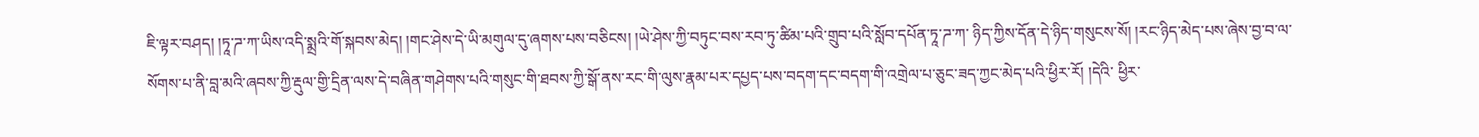ཇི་ལྟར་བཤད། །ཏཱ་ཌ་ཀ་ཡིས་འདི་སྨྲའི་གོ་སྐབས་མེད། །གང་ཤེས་དེ་ཡི་མགུལ་དུ་ཞགས་པས་བཅིངས། །ཡེ་ཤེས་ཀྱི་བཏུང་བས་རབ་ཏུ་ཚིམ་པའི་གྲུབ་པའི་སློབ་དཔོན་ཏཱ་ཌ་ཀ་ ཉིད་ཀྱིས་དོན་དེ་ཉིད་གསུངས་སོ། །རང་ཉིད་མེད་པས་ཞེས་བྱ་བ་ལ་སོགས་པ་ནི་བླ་མའི་ཞབས་ཀྱི་རྡུལ་གྱི་དྲིན་ལས་དེ་བཞིན་གཤེགས་པའི་གསུང་གི་ཐབས་ཀྱི་སྒོ་ནས་རང་གི་ལུས་རྣམ་པར་དཔྱད་པས་བདག་དང་བདག་གི་འགྲེལ་པ་ཅུང་ཟད་ཀྱང་མེད་པའི་ཕྱིར་རོ། །དེའི་ ཕྱིར་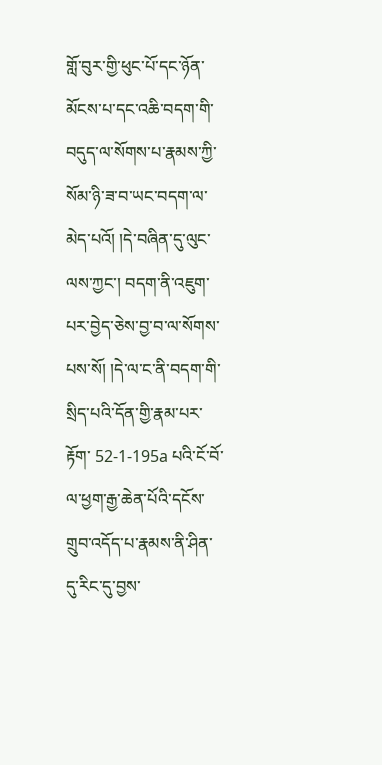གློ་བུར་གྱི་ཕུང་པོ་དང་ཉོན་མོངས་པ་དང་འཆི་བདག་གི་བདུད་ལ་སོགས་པ་རྣམས་ཀྱི་སོམ་ཉི་ཟ་བ་ཡང་བདག་ལ་མེད་པའོ། །དེ་བཞིན་དུ་ལུང་ལས་ཀྱང་། བདག་ནི་འཇུག་པར་བྱེད་ཅེས་བྱ་བ་ལ་སོགས་པས་སོ། །དེ་ལ་ང་ནི་བདག་གི་སྲིད་པའི་དོན་གྱི་རྣམ་པར་རྟོག་ 52-1-195a པའི་ངོ་བོ་ལ་ཕྱག་རྒྱ་ཆེན་པོའི་དངོས་གྲུབ་འདོད་པ་རྣམས་ནི་ཤིན་དུ་རིང་དུ་བྱས་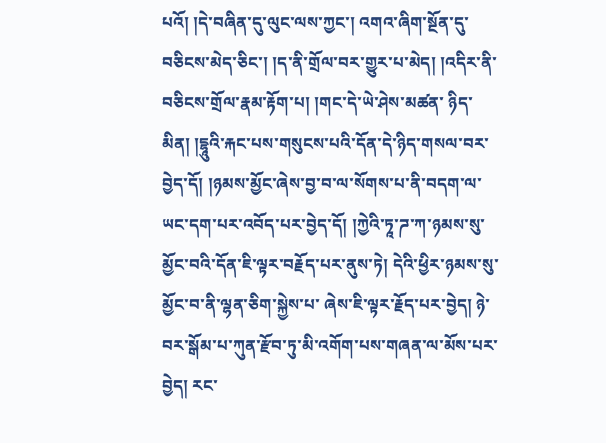པའོ། །དེ་བཞིན་དུ་ལུང་ལས་ཀྱང་། འགའ་ཞིག་སྔོན་དུ་བཅིངས་མེད་ཅིང་། །ད་ནི་གྲོལ་བར་གྱུར་པ་མེད། །འདིར་ནི་བཅིངས་གྲོལ་རྣམ་རྟོག་པ། །གང་དེ་ཡེ་ཤེས་མཚན་ ཉིད་མིན། །དྷཱུའི་རྐང་པས་གསུངས་པའི་དོན་དེ་ཉིད་གསལ་བར་བྱེད་དོ། །ཉམས་མྱོང་ཞེས་བྱ་བ་ལ་སོགས་པ་ནི་བདག་ལ་ཡང་དག་པར་འབོད་པར་བྱེད་དོ། །ཀྱེའི་ཏཱ་ཌ་ཀ་ཉམས་སུ་མྱོང་བའི་དོན་ཇི་ལྟར་བརྗོད་པར་ནུས་ཏེ། དེའི་ཕྱིར་ཉམས་སུ་མྱོང་བ་ནི་ལྷན་ཅིག་སྐྱེས་པ་ ཞེས་ཇི་ལྟར་རྗོད་པར་བྱེད། ཉེ་བར་སྒོམ་པ་ཀུན་རྫོབ་ཏུ་མི་འགོག་པས་གཞན་ལ་མོས་པར་བྱེད། རང་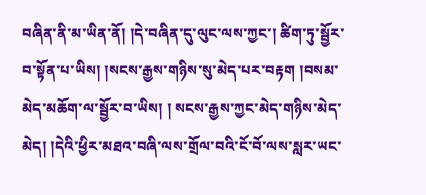བཞིན་ནི་མ་ཡིན་ནོ། །དེ་བཞིན་དུ་ལུང་ལས་ཀྱང་། ཚིག་ཏུ་སྦྱོར་བ་སྟོན་པ་ཡིས། །སངས་རྒྱས་གཉིས་སུ་མེད་པར་བརྟག །བསམ་མེད་མཆོག་ལ་སྦྱོར་བ་ཡིས། ། སངས་རྒྱས་ཀྱང་མེད་གཉིས་མེད་མེད། །དེའི་ཕྱིར་མཐའ་བཞི་ལས་གྲོལ་བའི་ངོ་བོ་ལས་སླར་ཡང་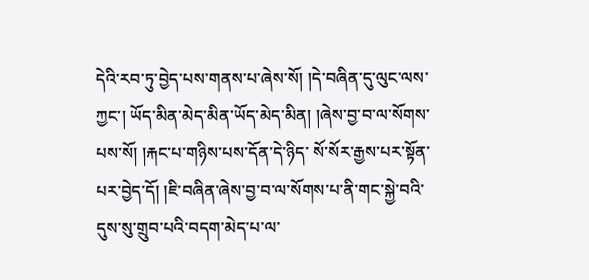དེའི་རབ་ཏུ་བྱེད་པས་གནས་པ་ཞེས་སོ། །དེ་བཞིན་དུ་ལུང་ལས་ཀྱང་། ཡོད་མིན་མེད་མིན་ཡོད་མེད་མིན། །ཞེས་བྱ་བ་ལ་སོགས་པས་སོ། །རྐང་པ་གཉིས་པས་དོན་དེ་ཉིད་ སོ་སོར་རྒྱས་པར་སྟོན་པར་བྱེད་དོ། །ཇི་བཞིན་ཞེས་བྱ་བ་ལ་སོགས་པ་ནི་གང་སྐྱེ་བའི་དུས་སུ་གྲུབ་པའི་བདག་མེད་པ་ལ་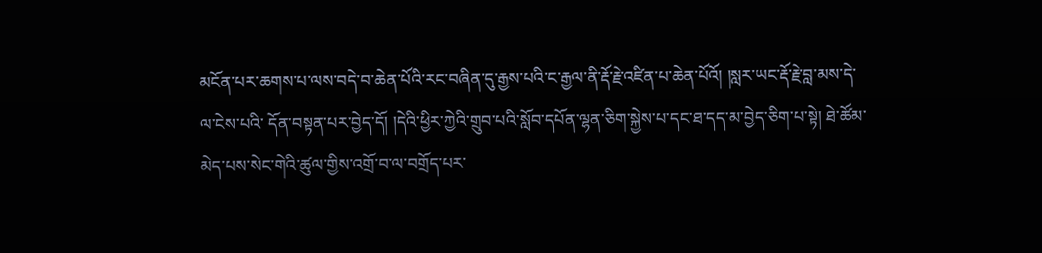མངོན་པར་ཆགས་པ་ལས་བདེ་བ་ཆེན་པོའི་རང་བཞིན་དུ་རྒྱས་པའི་ང་རྒྱལ་ནི་རྡོ་རྗེ་འཛིན་པ་ཆེན་པོའོ། །སླར་ཡང་རྡོ་རྗེ་བླ་མས་དེ་ལ་ངེས་པའི་ དོན་བསྟན་པར་བྱེད་དོ། །དེའི་ཕྱིར་ཀྱེའི་གྲུབ་པའི་སློབ་དཔོན་ལྷན་ཅིག་སྐྱེས་པ་དང་ཐ་དད་མ་བྱེད་ཅིག་པ་སྟེ། ཐེ་ཚོམ་མེད་པས་སེང་གེའི་ཚུལ་གྱིས་འགྲོ་བ་ལ་བགྲོད་པར་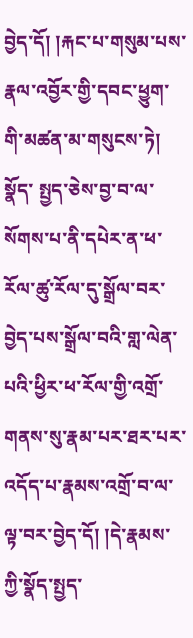བྱེད་དོ། །རྐང་པ་གསུམ་པས་རྣལ་འབྱོར་གྱི་དབང་ཕྱུག་གི་མཚན་མ་གསུངས་ཏེ། སྣོད་ སྤྱད་ཅེས་བྱ་བ་ལ་སོགས་པ་ནི་དཔེར་ན་ཕ་རོལ་ཚུ་རོལ་དུ་སྒྲོལ་བར་བྱེད་པས་སྒྲོལ་བའི་གླ་ལེན་པའི་ཕྱིར་ཕ་རོལ་གྱི་འགྲོ་གནས་སུ་རྣམ་པར་ཐར་པར་འདོད་པ་རྣམས་འགྲོ་བ་ལ་ལྟ་བར་བྱེད་དོ། །དེ་རྣམས་ཀྱི་སྣོད་སྤྱད་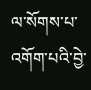ལ་སོགས་པ་འགོག་པའི་བྱེ་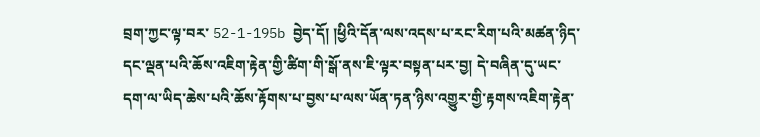བྲག་ཀྱང་ལྟ་བར་ 52-1-195b བྱེད་དོ། །ཕྱིའི་དོན་ལས་འདས་པ་རང་རིག་པའི་མཚན་ཉིད་དང་ལྡན་པའི་ཆོས་འཇིག་རྟེན་གྱི་ཚིག་གི་སྒོ་ནས་ཇི་ལྟར་བསྟན་པར་བྱ། དེ་བཞིན་དུ་ཡང་དག་ལ་ཡིད་ཆེས་པའི་ཆོས་རྟོགས་པ་བྱས་པ་ལས་ཡོན་ཏན་ཉིས་འགྱུར་གྱི་རྟགས་འཇིག་རྟེན་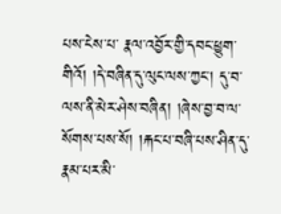པས་ངེས་པ་ རྣལ་འབྱོར་གྱི་དབང་ཕྱུག་གིའོ། །དེ་བཞིན་དུ་ལུང་ལས་ཀྱང་། དུ་བ་ལས་ནི་མེར་ཤེས་བཞིན། །ཞེས་བྱ་བ་ལ་སོགས་པས་སོ། །རྐང་པ་བཞི་པས་ཤིན་དུ་རྣམ་པར་མི་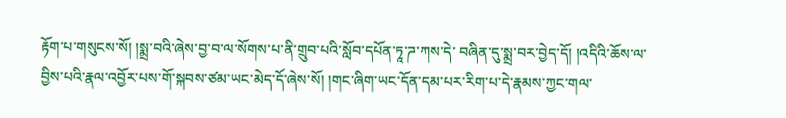རྟོག་པ་གསུངས་སོ། །སྨྲ་བའི་ཞེས་བྱ་བ་ལ་སོགས་པ་ནི་གྲུབ་པའི་སློབ་དཔོན་ཏཱ་ཌ་ཀས་དེ་ བཞིན་དུ་སྨྲ་བར་བྱེད་དོ། །འདིའི་ཆོས་ལ་བྱིས་པའི་རྣལ་འབྱོར་པས་གོ་སྐབས་ཙམ་ཡང་མེད་དོ་ཞེས་སོ། །གང་ཞིག་ཡང་དོན་དམ་པར་རིག་པ་དེ་རྣམས་ཀྱང་གལ་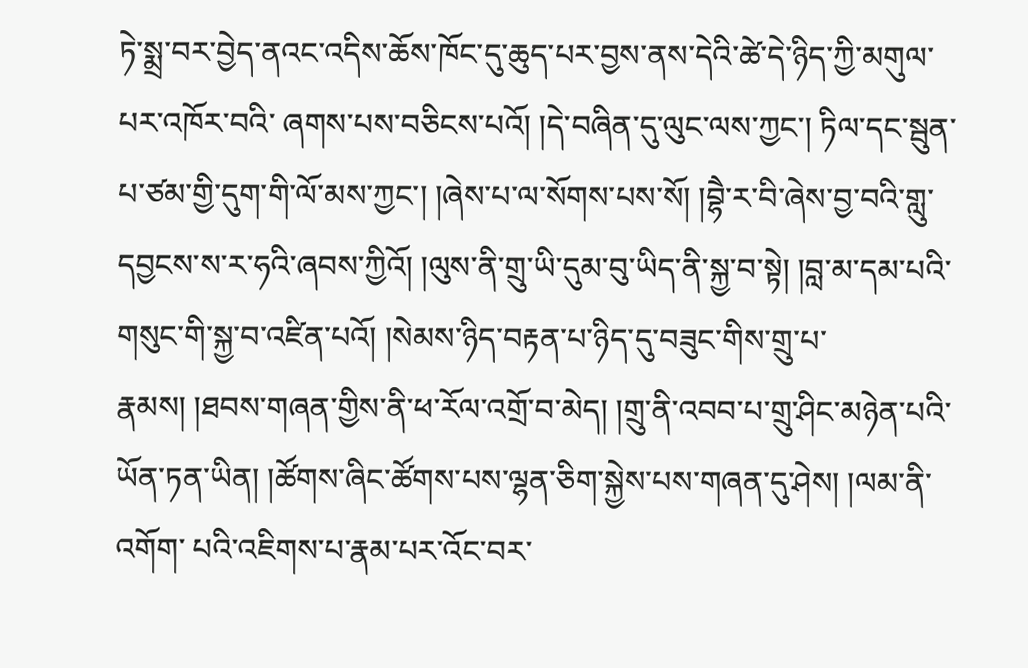ཏེ་སྨྲ་བར་བྱེད་ནའང་འདིས་ཆོས་ཁོང་དུ་ཆུད་པར་བྱས་ནས་དེའི་ཚེ་དེ་ཉིད་ཀྱི་མགུལ་པར་འཁོར་བའི་ ཞགས་པས་བཅིངས་པའོ། །དེ་བཞིན་དུ་ལུང་ལས་ཀྱང་། ཏིལ་དང་སྦུན་པ་ཙམ་གྱི་དུག་གི་ལོ་མས་ཀྱང་། །ཞེས་པ་ལ་སོགས་པས་སོ། །བྷཻ་ར་བི་ཞེས་བྱ་བའི་གླུ་དབྱངས་ས་ར་ཧའི་ཞབས་ཀྱིའོ། །ལུས་ནི་གྲུ་ཡི་དུམ་བུ་ཡིད་ནི་སྐྱ་བ་སྟེ། །བླ་མ་དམ་པའི་ གསུང་གི་སྐྱ་བ་འཛིན་པའོ། །སེམས་ཉིད་བརྟན་པ་ཉིད་དུ་བཟུང་གིས་གྲུ་པ་རྣམས། །ཐབས་གཞན་གྱིས་ནི་ཕ་རོལ་འགྲོ་བ་མེད། །གྲུ་ནི་འབབ་པ་གྲུ་ཤིང་མཉེན་པའི་ཡོན་ཏན་ཡིན། །ཚོགས་ཞིང་ཚོགས་པས་ལྷན་ཅིག་སྐྱེས་པས་གཞན་དུ་ཤེས། །ལམ་ནི་འགོག་ པའི་འཇིགས་པ་རྣམ་པར་འོང་བར་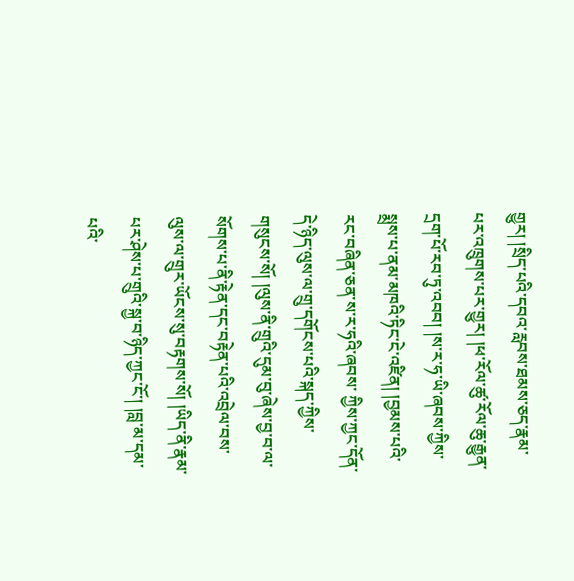གྱུར། །སྲིད་པའི་དབའ་རླབས་ཐམས་ཅད་རྣམ་པར་འཁྲུགས་པར་གྱུར། །ཕ་རོལ་ཚུ་རོལ་ཆུ་རྒྱུན་དྲག་པོ་རབ་ཏུ་འབབ། །ས་ར་ཧ་ཡི་ཞབས་ཀྱིས་སྨྲས་པ་ནམ་མཁའི་ཏིང་ངེ་འཛིན། །བྱམས་པའི་རང་བཞིན་ཅན་ས་ར་ཧའི་ཞབས་ ཀྱིས་ཀྱང་དོན་དེ་ཉིད་ལུས་ལ་གྲུ་དགོངས་པའི་སྐད་ཀྱིས་གསུངས་སོ། །ལུས་ནི་གྲུའི་དུམ་བུ་ཞེས་བྱ་བ་ལ་སོགས་པ་ནི་རྟེན་དང་བརྟེན་པའི་འབྲེལ་བས་ལུས་ལ་གྲུར་ཡོངས་སུ་བརྟགས་སོ། །ཡིད་ནི་རྣམ་པར་ཤེས་པ་གྲུའི་སྐྱ་བ་ཉིད་ཀྱང་ངོ་། །བླ་མ་དམ་པའི་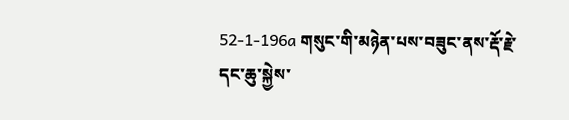52-1-196a གསུང་གི་མཉེན་པས་བཟུང་ནས་རྡོ་རྗེ་དང་ཆུ་སྐྱེས་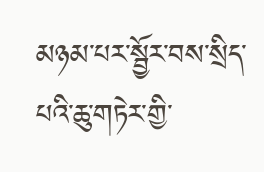མཉམ་པར་སྦྱོར་བས་སྲིད་པའི་ཆུ་གཏེར་གྱི་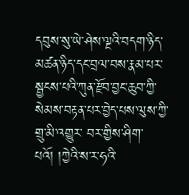དབུས་སུ་ཡེ་ཤེས་ལྔའི་བདག་ཉིད་མཚན་ཉིད་དང་བྲལ་བས་རྣམ་པར་སྦྱངས་པའི་ཀུན་རྫོབ་བྱང་ཆུབ་ཀྱི་སེམས་བརྟན་པར་བྱེད་པས་ལུས་ཀྱི་གྲུ་མི་འགྱུར་ བར་གྱིས་ཤིག་པའོ། །ཀྱེའི་ས་ར་ཧའི་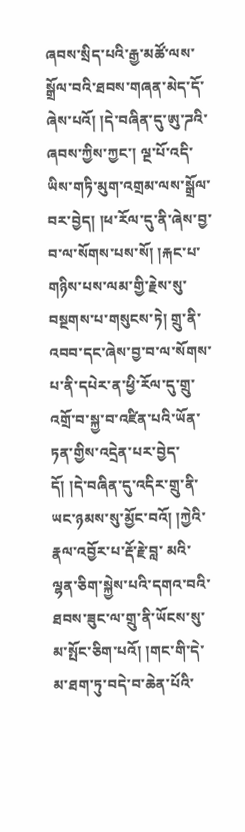ཞབས་སྲིད་པའི་རྒྱ་མཚོ་ལས་སྒྲོལ་བའི་ཐབས་གཞན་མེད་དོ་ཞེས་པའོ། །དེ་བཞིན་དུ་ཨུ་ཌའི་ཞབས་ཀྱིས་ཀྱང་། ལྔ་པོ་འདི་ཡིས་གཏི་མུག་འགྲམ་ལས་སྒྲོལ་བར་བྱེད། །ཕ་རོལ་དུ་ནི་ཞེས་བྱ་བ་ལ་སོགས་པས་སོ། །རྐང་པ་ གཉིས་པས་ལམ་གྱི་རྗེས་སུ་བསྔགས་པ་གསུངས་ཏེ། གྲུ་ནི་འབབ་དང་ཞེས་བྱ་བ་ལ་སོགས་པ་ནི་དཔེར་ན་ཕྱི་རོལ་དུ་གྲུ་འགྲོ་བ་སྐྱ་བ་འཛིན་པའི་ཡོན་ཏན་གྱིས་འདྲེན་པར་བྱེད་དོ། །དེ་བཞིན་དུ་འདིར་གྲུ་ནི་ཡང་ཉམས་སུ་མྱོང་བའོ། །ཀྱེའི་རྣལ་འབྱོར་པ་རྡོ་རྗེ་བླ་ མའི་ལྷན་ཅིག་སྐྱེས་པའི་དགའ་བའི་ཐབས་ཟུང་ལ་གྲུ་ནི་ཡོངས་སུ་མ་སྤོང་ཅིག་པའོ། །གང་གི་དེ་མ་ཐག་ཏུ་བདེ་བ་ཆེན་པོའི་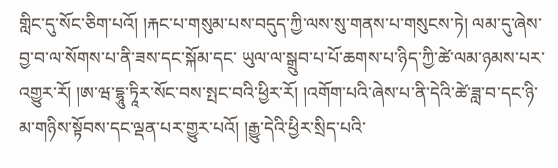གླིང་དུ་སོང་ཅིག་པའོ། །རྐང་པ་གསུམ་པས་བདུད་ཀྱི་ལས་སུ་གནས་པ་གསུངས་ཏེ། ལམ་དུ་ཞེས་བྱ་བ་ལ་སོགས་པ་ནི་ཟས་དང་སྐོམ་དང་ ཡུལ་ལ་སྒྲུབ་པ་པོ་ཆགས་པ་ཉིད་ཀྱི་ཚེ་ལམ་ཉམས་པར་འགྱུར་རོ། །ཨ་ཝ་དྷཱུ་ཏཱིར་སོང་བས་སྤང་བའི་ཕྱིར་རོ། །འགོག་པའི་ཞེས་པ་ནི་དེའི་ཚེ་ཟླ་བ་དང་ཉི་མ་གཉིས་སྟོབས་དང་ལྡན་པར་གྱུར་པའོ། །རྒྱུ་དེའི་ཕྱིར་སྲིད་པའི་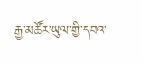རྒྱ་མཚོར་ཡུལ་གྱི་དབའ་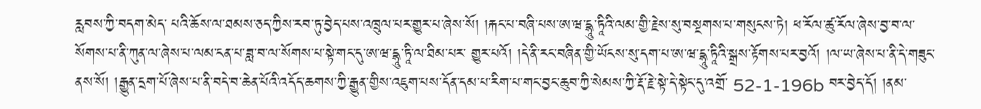རླབས་ཀྱི་བདག་མེད་ པའི་ཆོས་ལ་ཐམས་ཅད་ཀྱིས་རབ་ཏུ་བྱེད་པས་འཁྲུལ་པར་གྱུར་པ་ཞེས་སོ། །རྐང་པ་བཞི་པས་ཨ་ཝ་དྷཱུ་ཏཱིའི་ལམ་གྱི་རྗེས་སུ་བསྔགས་པ་གསུངས་ཏེ། ཕ་རོལ་ཚུ་རོལ་ཞེས་བྱ་བ་ལ་སོགས་པ་ནི་ཀུན་ལ་ཞེས་པ་ལམ་ངན་པ་ཟླ་བ་ལ་སོགས་པ་སྟེ་གང་དུ་ཨ་ཝ་དྷཱུ་ཏཱི་ལ་ཐིམ་པར་ གྱུར་པའོ། །དེ་ནི་རང་བཞིན་གྱི་ཡོངས་སུ་དག་པ་ཨ་ཝ་དྷཱུ་ཏཱིའི་སྒྲས་རྟོགས་པར་བྱའོ། །ལ་ཡ་ཞེས་པ་ནི་དེ་གཟུང་ནས་སོ། །རྒྱུན་དྲག་པོ་ཞེས་པ་ནི་བདེ་བ་ཆེན་པོའི་འདོད་ཆགས་ཀྱི་རྒྱུན་གྱིས་འཇུག་པས་དོན་དམ་པ་རིག་པ་གང་བྱང་ཆུབ་ཀྱི་སེམས་ཀྱི་རྡོ་རྗེ་སྟེ་དེ་སྟེང་དུ་འགྲོ་ 52-1-196b བར་བྱེད་དོ། །ནམ་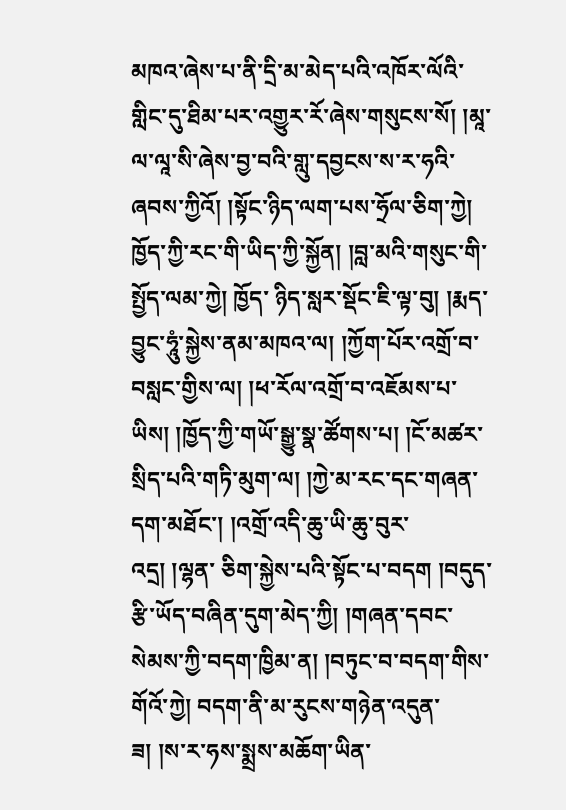མཁའ་ཞེས་པ་ནི་དྲི་མ་མེད་པའི་འཁོར་ལོའི་གླིང་དུ་ཐིམ་པར་འགྱུར་རོ་ཞེས་གསུངས་སོ། །མཱ་ལ་ལཱ་སི་ཞེས་བྱ་བའི་གླུ་དབྱངས་ས་ར་ཧའི་ཞབས་ཀྱིའོ། །སྟོང་ཉིད་ལག་པས་ཧྲོལ་ཅིག་ཀྱེ། ཁྱོད་ཀྱི་རང་གི་ཡིད་ཀྱི་སྐྱོན། །བླ་མའི་གསུང་གི་སྤྱོད་ལམ་ཀྱེ། ཁྱོད་ ཉིད་སླར་སྡོང་ཇི་ལྟ་བུ། །རྨད་བྱུང་ཧཱུཾ་སྐྱེས་ནམ་མཁའ་ལ། །ཀྱོག་པོར་འགྲོ་བ་བསླང་གྱིས་ལ། །ཕ་རོལ་འགྲོ་བ་འཇོམས་པ་ཡིས། །ཁྱོད་ཀྱི་གཡོ་སྒྱུ་སྣ་ཚོགས་པ། །ངོ་མཚར་སྲིད་པའི་གཏི་མུག་ལ། །ཀྱེ་མ་རང་དང་གཞན་དག་མཐོང་། །འགྲོ་འདི་ཆུ་ཡི་ཆུ་བུར་འདྲ། །ལྷན་ ཅིག་སྐྱེས་པའི་སྟོང་པ་བདག །བདུད་རྩི་ཡོད་བཞིན་དུག་མེད་ཀྱི། །གཞན་དབང་སེམས་ཀྱི་བདག་ཁྱིམ་ན། །བཏུང་བ་བདག་གིས་གོའོ་ཀྱེ། བདག་ནི་མ་རུངས་གཉེན་འདུན་ཟ། །ས་ར་ཧས་སྨྲས་མཆོག་ཡིན་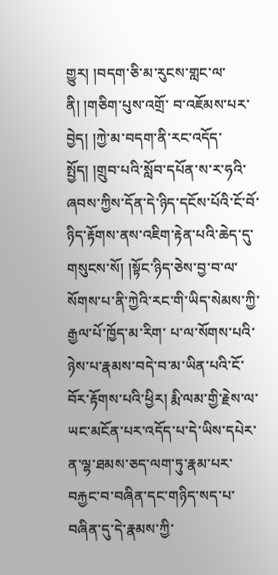གྱུར། །བདག་ཅི་མ་རུངས་གླང་ལ་ནི། །གཅིག་པུས་འགྲོ་ བ་འཇོམས་པར་བྱེད། །ཀྱེ་མ་བདག་ནི་རང་འདོད་སྤྱོད། །གྲུབ་པའི་སློབ་དཔོན་ས་ར་ཧའི་ཞབས་ཀྱིས་དོན་དེ་ཉིད་དངོས་པོའི་ངོ་བོ་ཉིད་རྟོགས་ནས་འཇིག་རྟེན་པའི་ཆེད་དུ་གསུངས་སོ། །སྟོང་ཉིད་ཅེས་བྱ་བ་ལ་སོགས་པ་ནི་ཀྱེའི་རང་གི་ཡིད་སེམས་ཀྱི་རྒྱལ་པོ་ཁྱོད་མ་རིག་ པ་ལ་སོགས་པའི་ཉེས་པ་རྣམས་བདེ་བ་མ་ཡིན་པའི་ངོ་བོར་རྟོགས་པའི་ཕྱིར། རྨི་ལམ་གྱི་རྗེས་ལ་ཡང་མངོན་པར་འདོད་པ་དེ་ཡིས་དཔེར་ན་ལྷ་ཐམས་ཅད་ལག་ཏུ་རྣམ་པར་བརྐྱང་བ་བཞིན་དང་གཉིད་སད་པ་བཞིན་དུ་དེ་རྣམས་ཀྱི་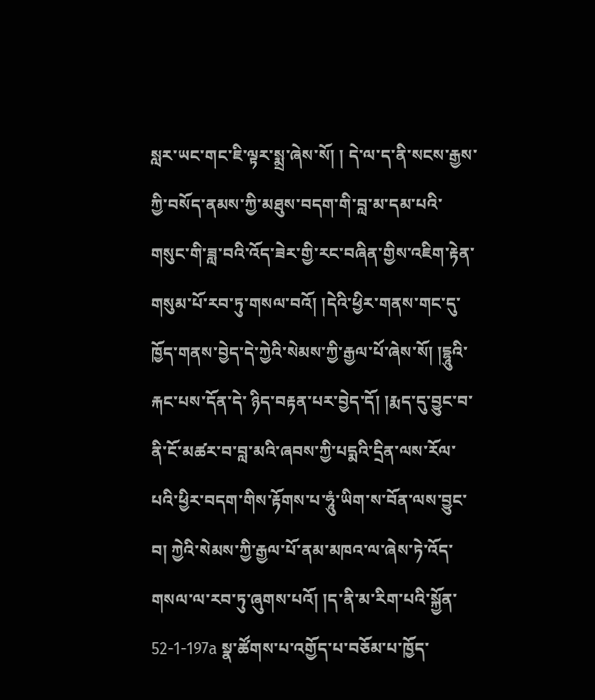སླར་ཡང་གང་ཇི་ལྟར་སྨྲ་ཞེས་སོ། ། དེ་ལ་ད་ནི་སངས་རྒྱས་ཀྱི་བསོད་ནམས་ཀྱི་མཐུས་བདག་གི་བླ་མ་དམ་པའི་གསུང་གི་ཟླ་བའི་འོད་ཟེར་གྱི་རང་བཞིན་གྱིས་འཇིག་རྟེན་གསུམ་པོ་རབ་ཏུ་གསལ་བའོ། །དེའི་ཕྱིར་གནས་གང་དུ་ཁྱོད་གནས་བྱེད་དེ་ཀྱེའི་སེམས་ཀྱི་རྒྱལ་པོ་ཞེས་སོ། །དྷཱུའི་རྐང་པས་དོན་དེ་ ཉིད་བརྟན་པར་བྱེད་དོ། །རྨད་དུ་བྱུང་བ་ནི་ངོ་མཚར་བ་བླ་མའི་ཞབས་ཀྱི་པདྨའི་དྲིན་ལས་རོལ་པའི་ཕྱིར་བདག་གིས་རྟོགས་པ་ཧཱུཾ་ཡིག་ས་བོན་ལས་བྱུང་བ། ཀྱེའི་སེམས་ཀྱི་རྒྱལ་པོ་ནམ་མཁའ་ལ་ཞེས་ཏེ་འོད་གསལ་ལ་རབ་ཏུ་ཞུགས་པའོ། །ད་ནི་མ་རིག་པའི་སྐྱོན་ 52-1-197a སྣ་ཚོགས་པ་འགྱོད་པ་བཅོམ་པ་ཁྱོད་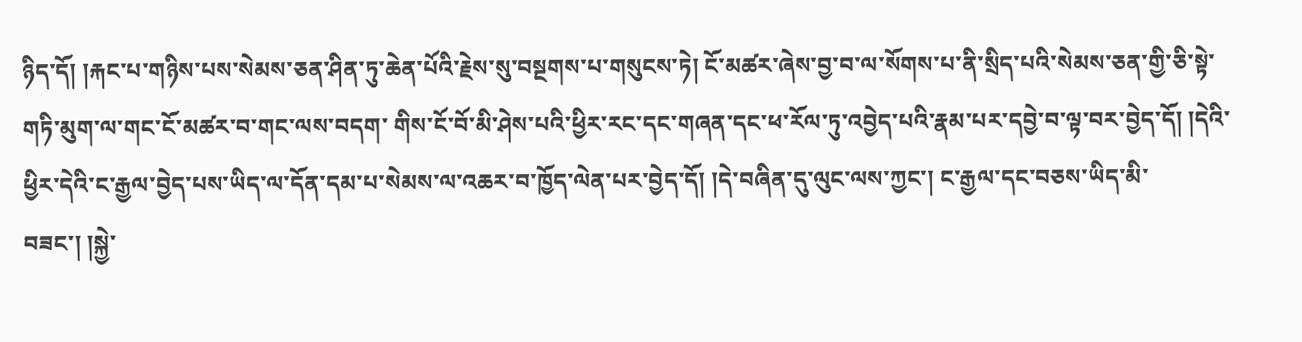ཉིད་དོ། །རྐང་པ་གཉིས་པས་སེམས་ཅན་ཤིན་ཏུ་ཆེན་པོའི་རྗེས་སུ་བསྔགས་པ་གསུངས་ཏེ། ངོ་མཚར་ཞེས་བྱ་བ་ལ་སོགས་པ་ནི་སྲིད་པའི་སེམས་ཅན་གྱི་ཅི་སྟེ་གཏི་མུག་ལ་གང་ངོ་མཚར་བ་གང་ལས་བདག་ གིས་ངོ་བོ་མི་ཤེས་པའི་ཕྱིར་རང་དང་གཞན་དང་ཕ་རོལ་ཏུ་འབྱེད་པའི་རྣམ་པར་དབྱེ་བ་ལྟ་བར་བྱེད་དོ། །དེའི་ཕྱིར་དེའི་ང་རྒྱལ་བྱེད་པས་ཡིད་ལ་དོན་དམ་པ་སེམས་ལ་འཆར་བ་ཁྱོད་ལེན་པར་བྱེད་དོ། །དེ་བཞིན་དུ་ལུང་ལས་ཀྱང་། ང་རྒྱལ་དང་བཅས་ཡིད་མི་བཟང་། །སྐྱེ་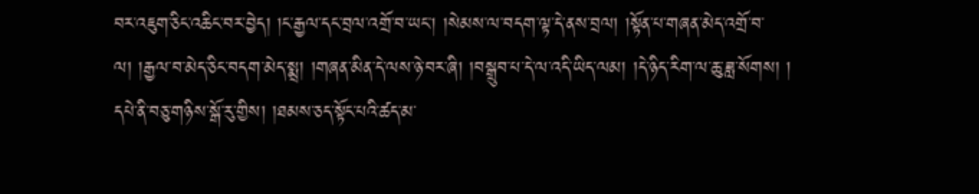བར་འཇུག་ཅིང་འཆིང་བར་བྱེད། །ང་རྒྱལ་དང་བྲལ་འགྲོ་བ་ཡང་། །སེམས་ལ་བདག་ལྟ་དེ་ནས་བྲལ། །སྟོན་པ་གཞན་མེད་འགྲོ་བ་ལ། །རྒྱལ་བ་མེད་ཅིང་བདག་མེད་སྨྲ། །གཞན་མིན་དེ་ལས་ཉེ་བར་ཞི། །བསྒྲུབ་པ་དེ་ལ་འདི་ཡིད་ལམ། །དེ་ཉིད་རིག་ལ་ཆུ་ཟླ་སོགས། ། དཔེ་ནི་བཅུ་གཉིས་སྒོ་རུ་གྱིས། །ཐམས་ཅད་སྟོང་པའི་ཚད་མ་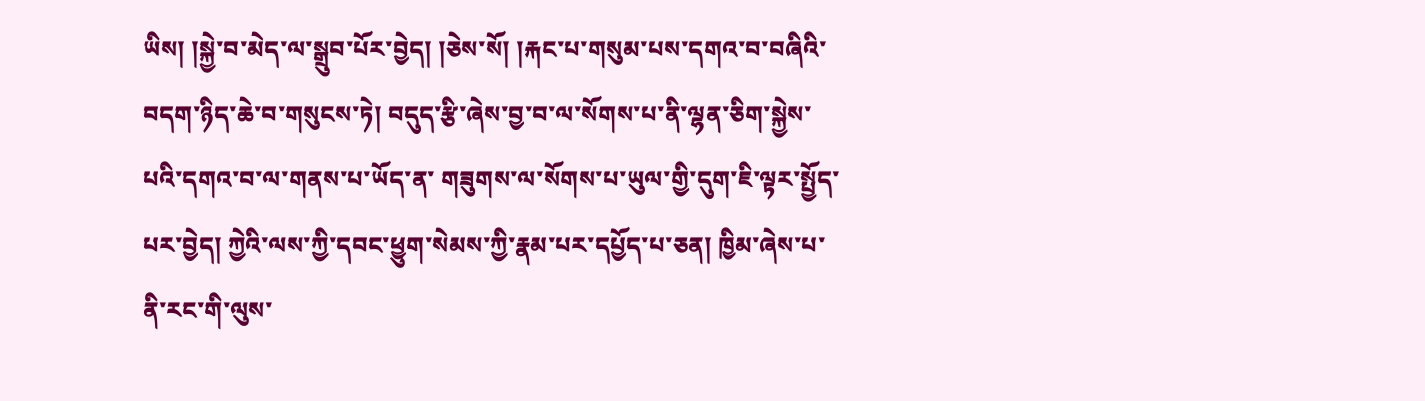ཡིས། །སྐྱེ་བ་མེད་ལ་སྒྲུབ་པོར་བྱེད། །ཅེས་སོ། །རྐང་པ་གསུམ་པས་དགའ་བ་བཞིའི་བདག་ཉིད་ཆེ་བ་གསུངས་ཏེ། བདུད་རྩི་ཞེས་བྱ་བ་ལ་སོགས་པ་ནི་ལྷན་ཅིག་སྐྱེས་པའི་དགའ་བ་ལ་གནས་པ་ཡོད་ན་ གཟུགས་ལ་སོགས་པ་ཡུལ་གྱི་དུག་ཇི་ལྟར་སྤྱོད་པར་བྱེད། ཀྱེའི་ལས་ཀྱི་དབང་ཕྱུག་སེམས་ཀྱི་རྣམ་པར་དཔྱོད་པ་ཅན། ཁྱིམ་ཞེས་པ་ནི་རང་གི་ལུས་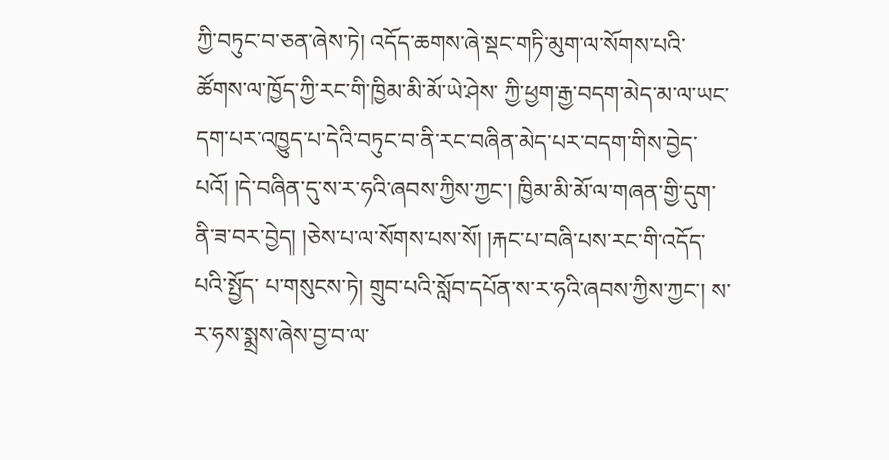ཀྱི་བཏུང་བ་ཅན་ཞེས་ཏེ། འདོད་ཆགས་ཞེ་སྡང་གཏི་མུག་ལ་སོགས་པའི་ཚོགས་ལ་ཁྱོད་ཀྱི་རང་གི་ཁྱིམ་མི་མོ་ཡེ་ཤེས་ ཀྱི་ཕྱག་རྒྱ་བདག་མེད་མ་ལ་ཡང་དག་པར་འཁྱུད་པ་དེའི་བཏུང་བ་ནི་རང་བཞིན་མེད་པར་བདག་གིས་བྱེད་པའོ། །དེ་བཞིན་དུ་ས་ར་ཧའི་ཞབས་ཀྱིས་ཀྱང་། ཁྱིམ་མི་མོ་ལ་གཞན་གྱི་དུག་ནི་ཟ་བར་བྱེད། །ཅེས་པ་ལ་སོགས་པས་སོ། །རྐང་པ་བཞི་པས་རང་གི་འདོད་པའི་སྤྱོད་ པ་གསུངས་ཏེ། གྲུབ་པའི་སློབ་དཔོན་ས་ར་ཧའི་ཞབས་ཀྱིས་ཀྱང་། ས་ར་ཧས་སྨྲས་ཞེས་བྱ་བ་ལ་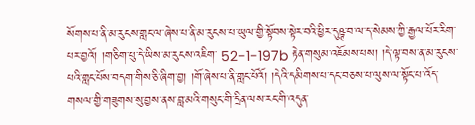སོགས་པ་ནི་མ་རུངས་གླང་ལ་ཞེས་པ་ནི་མ་རུངས་པ་ཡུལ་གྱི་སྟོབས་སྟེར་བའི་ཕྱིར་དུཥྚ་བ་ལ་ད་སེམས་ཀྱི་རྒྱལ་པོར་རིག་པར་བྱའོ། །གཅིག་པུ་དེ་ཡིས་མ་རུངས་འཇིག་ 52-1-197b རྟེན་གསུམ་འཇོམས་པས། །དེ་ལྟ་བས་ན་མ་རུངས་པའི་གླང་པོས་བདག་གིས་ཅི་ཞིག་བྱ། །གོ་ཞེས་པ་ནི་གླང་པོའོ། །དེའི་དམིགས་པ་དང་བཅས་པ་ལུས་ལ་སྟོང་པ་འོད་གསལ་གྱི་གཟུགས་སུ་བྱས་ནས་བླ་མའི་གསུང་གི་དྲིན་ལས་རང་གི་འདུན་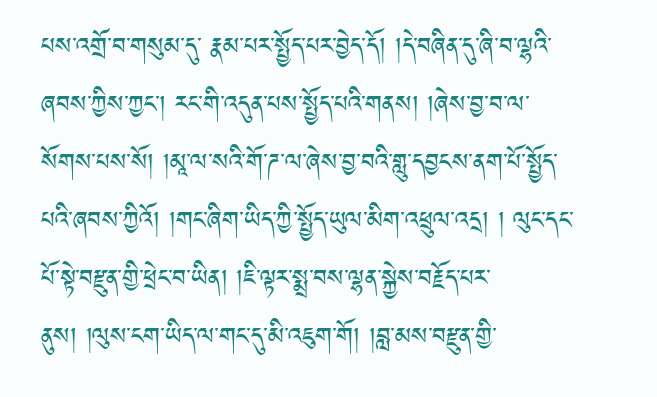པས་འགྲོ་བ་གསུམ་དུ་ རྣམ་པར་སྤྱོད་པར་བྱེད་དོ། །དེ་བཞིན་དུ་ཞི་བ་ལྷའི་ཞབས་ཀྱིས་ཀྱང་། རང་གི་འདུན་པས་སྤྱོད་པའི་གནས། །ཞེས་བྱ་བ་ལ་སོགས་པས་སོ། །མཱ་ལ་སའི་གོ་ཌ་ལ་ཞེས་བྱ་བའི་གླུ་དབྱངས་ནག་པོ་སྤྱོད་པའི་ཞབས་ཀྱིའོ། །གང་ཞིག་ཡིད་ཀྱི་སྤྱོད་ཡུལ་མིག་འཕྲུལ་འདྲ། ། ལུང་དང་པོ་སྟེ་བརྫུན་གྱི་ཕྲེང་བ་ཡིན། །ཇི་ལྟར་སྨྲ་བས་ལྷན་སྐྱེས་བརྗོད་པར་ནུས། །ལུས་ངག་ཡིད་ལ་གང་དུ་མི་འཇུག་གོ། །བླ་མས་བརྫུན་གྱི་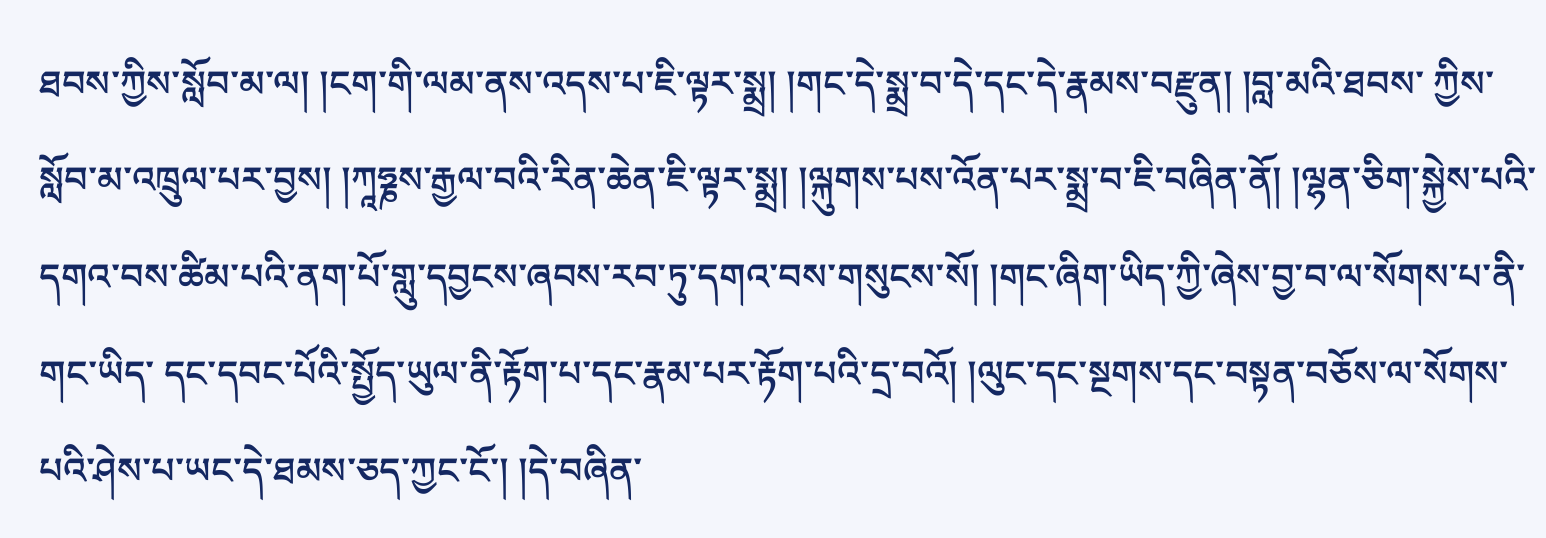ཐབས་ཀྱིས་སློབ་མ་ལ། །ངག་གི་ལམ་ནས་འདས་པ་ཇི་ལྟར་སྨྲ། །གང་དེ་སྨྲ་བ་དེ་དང་དེ་རྣམས་བརྫུན། །བླ་མའི་ཐབས་ ཀྱིས་སློབ་མ་འཁྲུལ་པར་བྱས། །ཀཱཧྞས་རྒྱལ་བའི་རིན་ཆེན་ཇི་ལྟར་སྨྲ། །ལྐུགས་པས་འོན་པར་སྨྲ་བ་ཇི་བཞིན་ནོ། །ལྷན་ཅིག་སྐྱེས་པའི་དགའ་བས་ཚིམ་པའི་ནག་པོ་གླུ་དབྱངས་ཞབས་རབ་ཏུ་དགའ་བས་གསུངས་སོ། །གང་ཞིག་ཡིད་ཀྱི་ཞེས་བྱ་བ་ལ་སོགས་པ་ནི་གང་ཡིད་ དང་དབང་པོའི་སྤྱོད་ཡུལ་ནི་རྟོག་པ་དང་རྣམ་པར་རྟོག་པའི་དྲ་བའོ། །ལུང་དང་སྔགས་དང་བསྟན་བཅོས་ལ་སོགས་པའི་ཤེས་པ་ཡང་དེ་ཐམས་ཅད་ཀྱང་ངོ་། །དེ་བཞིན་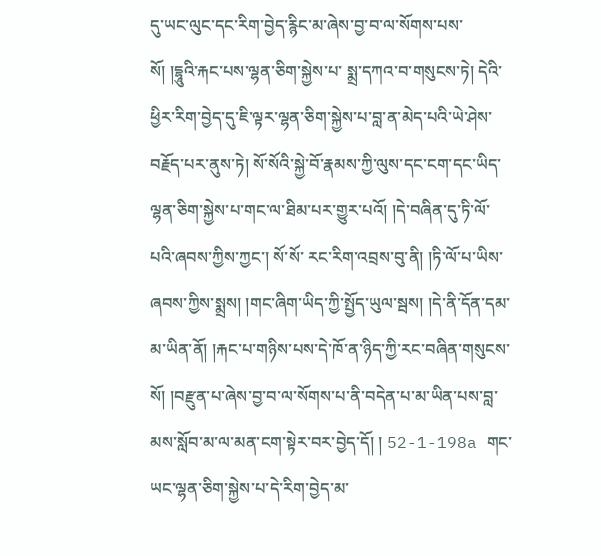དུ་ཡང་ལུང་དང་རིག་བྱེད་རྙིང་མ་ཞེས་བྱ་བ་ལ་སོགས་པས་སོ། །དྷཱུའི་རྐང་པས་ལྷན་ཅིག་སྐྱེས་པ་ སྨྲ་དཀའ་བ་གསུངས་ཏེ། དེའི་ཕྱིར་རིག་བྱེད་དུ་ཇི་ལྟར་ལྷན་ཅིག་སྐྱེས་པ་བླ་ན་མེད་པའི་ཡེ་ཤེས་བརྗོད་པར་ནུས་ཏེ། སོ་སོའི་སྐྱེ་བོ་རྣམས་ཀྱི་ལུས་དང་ངག་དང་ཡིད་ལྷན་ཅིག་སྐྱེས་པ་གང་ལ་ཐིམ་པར་གྱུར་པའོ། །དེ་བཞིན་དུ་ཏི་ལོ་པའི་ཞབས་ཀྱིས་ཀྱང་། སོ་སོ་ རང་རིག་འབྲས་བུ་ནི། །ཏི་ལོ་པ་ཡིས་ཞབས་ཀྱིས་སྨྲས། །གང་ཞིག་ཡིད་ཀྱི་སྤྱོད་ཡུལ་སྦས། །དེ་ནི་དོན་དམ་མ་ཡིན་ནོ། །རྐང་པ་གཉིས་པས་དེ་ཁོ་ན་ཉིད་ཀྱི་རང་བཞིན་གསུངས་སོ། །བརྫུན་པ་ཞེས་བྱ་བ་ལ་སོགས་པ་ནི་བདེན་པ་མ་ཡིན་པས་བླ་མས་སློབ་མ་ལ་མན་ངག་སྟེར་བར་བྱེད་དོ། ། 52-1-198a གང་ཡང་ལྷན་ཅིག་སྐྱེས་པ་དེ་རིག་བྱེད་མ་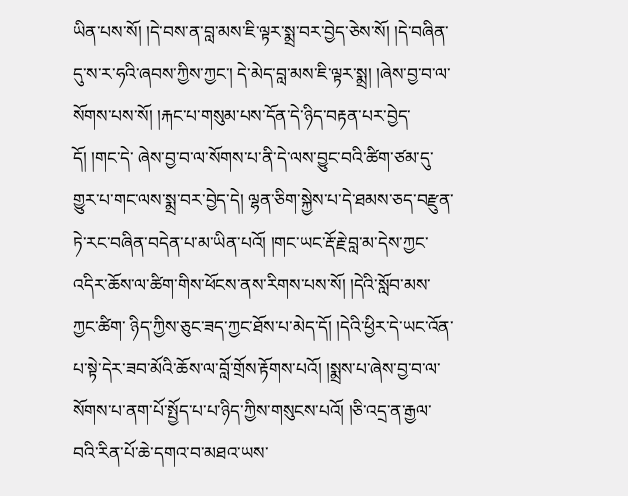ཡིན་པས་སོ། །དེ་བས་ན་བླ་མས་ཇི་ལྟར་སྨྲ་བར་བྱེད་ཅེས་སོ། །དེ་བཞིན་དུ་ས་ར་ཧའི་ཞབས་ཀྱིས་ཀྱང་། དེ་མེད་བླ་མས་ཇི་ལྟར་སྨྲ། །ཞེས་བྱ་བ་ལ་སོགས་པས་སོ། །རྐང་པ་གསུམ་པས་དོན་དེ་ཉིད་བརྟན་པར་བྱེད་དོ། །གང་དེ་ ཞེས་བྱ་བ་ལ་སོགས་པ་ནི་དེ་ལས་བྱུང་བའི་ཚིག་ཙམ་དུ་གྱུར་པ་གང་ལས་སྨྲ་བར་བྱེད་དེ། ལྷན་ཅིག་སྐྱེས་པ་དེ་ཐམས་ཅད་བརྫུན་ཏེ་རང་བཞིན་བདེན་པ་མ་ཡིན་པའོ། །གང་ཡང་རྡོ་རྗེ་བླ་མ་དེས་ཀྱང་འདིར་ཆོས་ལ་ཚིག་གིས་ཕོངས་ནས་རིགས་པས་སོ། །དེའི་སློབ་མས་ཀྱང་ཚིག་ ཉིད་ཀྱིས་ཅུང་ཟད་ཀྱང་ཐོས་པ་མེད་དོ། །དེའི་ཕྱིར་དེ་ཡང་འོན་པ་སྟེ་དེར་ཟབ་མོའི་ཆོས་ལ་བློ་གྲོས་རྟོགས་པའོ། །སྨྲས་པ་ཞེས་བྱ་བ་ལ་སོགས་པ་ནག་པོ་སྤྱོད་པ་པ་ཉིད་ཀྱིས་གསུངས་པའོ། །ཅི་འདྲ་ན་རྒྱལ་བའི་རིན་པོ་ཆེ་དགའ་བ་མཐའ་ཡས་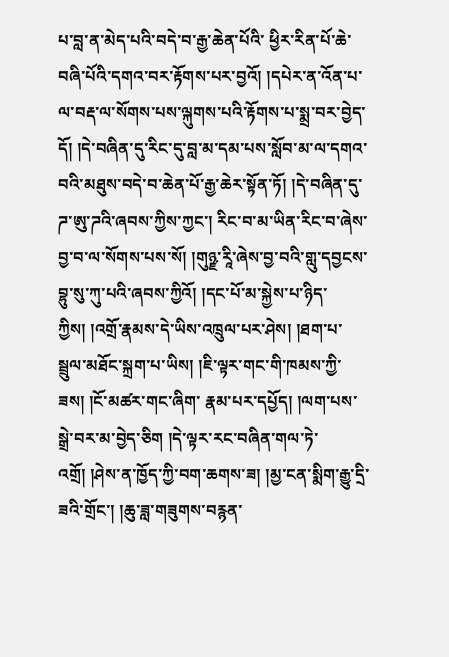པ་བླ་ན་མེད་པའི་བདེ་བ་རྒྱ་ཆེན་པོའི་ ཕྱིར་རིན་པོ་ཆེ་བཞི་པོའི་དགའ་བར་རྟོགས་པར་བྱའོ། །དཔེར་ན་འོན་པ་ལ་བརྡ་ལ་སོགས་པས་ལྐུགས་པའི་རྟོགས་པ་སྨྲ་བར་བྱེད་དོ། །དེ་བཞིན་དུ་རིང་དུ་བླ་མ་དམ་པས་སློབ་མ་ལ་དགའ་བའི་མཐུས་བདེ་བ་ཆེན་པོ་རྒྱ་ཆེར་སྟོན་ཏོ། །དེ་བཞིན་དུ་ཌ་ཨུ་ཌའི་ཞབས་ཀྱིས་ཀྱང་། རིང་བ་མ་ཡིན་རིང་བ་ཞེས་བྱ་བ་ལ་སོགས་པས་སོ། །གུཉྫ་རཱི་ཞེས་བྱ་བའི་གླུ་དབྱངས་བྷུ་སུ་ཀུ་པའི་ཞབས་ཀྱིའོ། །དང་པོ་མ་སྐྱེས་པ་ཉིད་ཀྱིས། །འགྲོ་རྣམས་དེ་ཡིས་འཁྲུལ་པར་ཤེས། །ཐག་པ་སྦྲུལ་མཐོང་སྐྲག་པ་ཡིས། །ཇི་ལྟར་གང་གི་ཁམས་ཀྱི་ཟས། །ངོ་མཚར་གང་ཞིག་ རྣམ་པར་དཔྱོད། །ལག་པས་སྒྲེ་བར་མ་བྱེད་ཅིག །དེ་ལྟར་རང་བཞིན་གལ་ཏེ་འགྲོ། །ཤེས་ན་ཁྱོད་ཀྱི་བག་ཆགས་ཟ། །མྱ་ངན་སྨིག་རྒྱུ་དྲི་ཟའི་གྲོང་། །ཆུ་ཟླ་གཟུགས་བརྙན་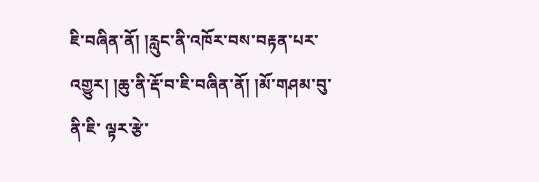ཇི་བཞིན་ནོ། །རླུང་ནི་འཁོར་བས་བརྟན་པར་འགྱུར། །ཆུ་ནི་རྡོ་བ་ཇི་བཞིན་ནོ། །མོ་གཤམ་བུ་ནི་ཇི་ ལྟར་རྩེ་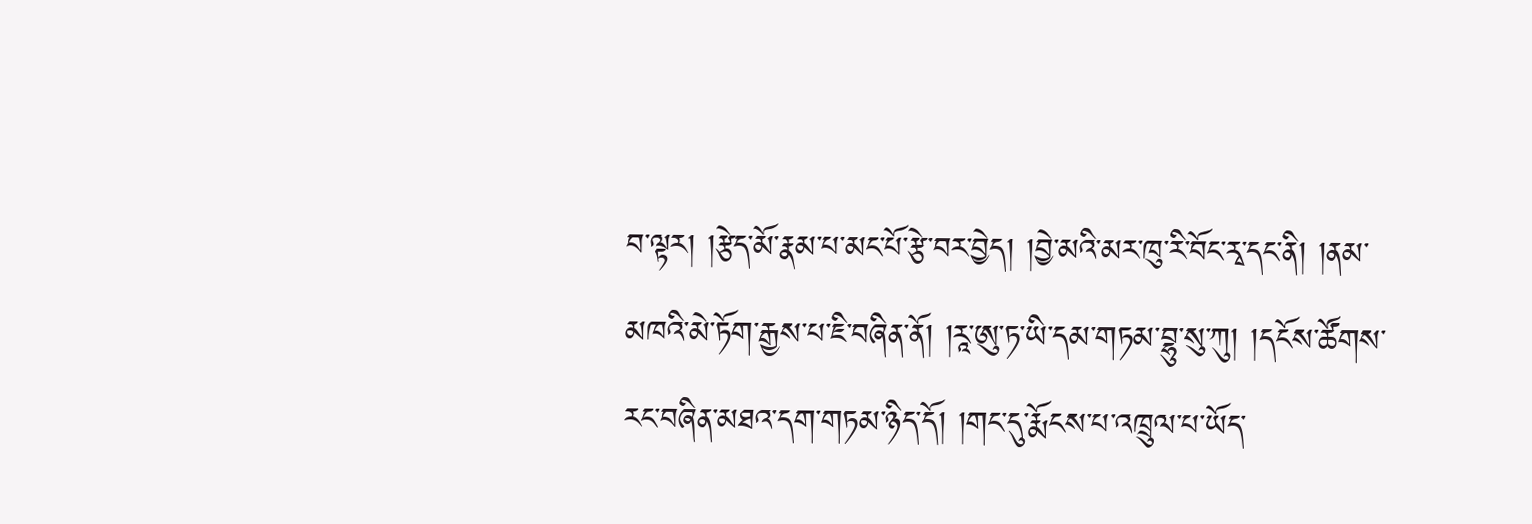བ་ལྟར། །རྩེད་མོ་རྣམ་པ་མང་པོ་རྩེ་བར་བྱེད། །བྱེ་མའི་མར་ཁུ་རི་བོང་རྭ་དང་ནི། །ནམ་མཁའི་མེ་ཏོག་རྒྱས་པ་ཇི་བཞིན་ནོ། །རཱ་ཨུ་ཏ་ཡི་དམ་གཏམ་བྷུ་སུ་ཀུ། །དངོས་ཚོགས་རང་བཞིན་མཐའ་དག་གཏམ་ཉིད་དོ། །གང་དུ་རྨོངས་པ་འཁྲུལ་པ་ཡོད་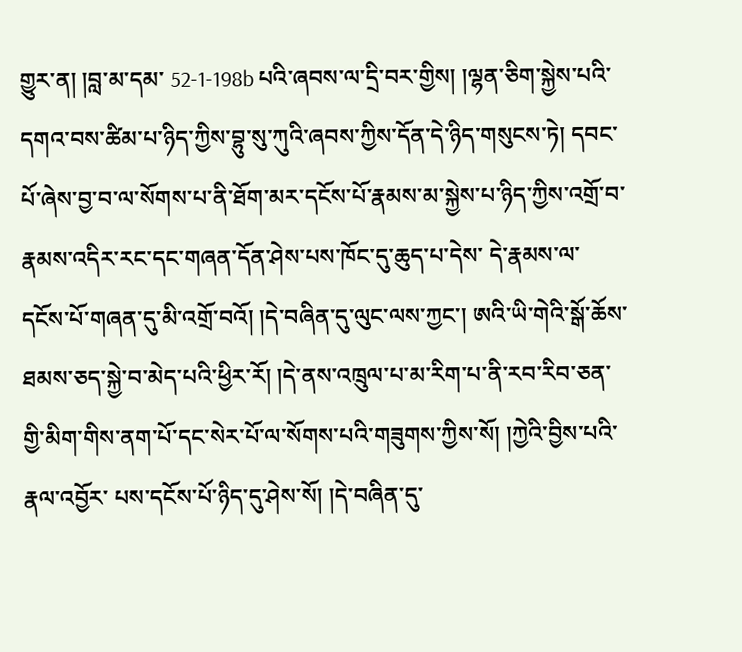གྱུར་ན། །བླ་མ་དམ་ 52-1-198b པའི་ཞབས་ལ་དྲི་བར་གྱིས། །ལྷན་ཅིག་སྐྱེས་པའི་དགའ་བས་ཚིམ་པ་ཉིད་ཀྱིས་བྷུ་སུ་ཀུའི་ཞབས་ཀྱིས་དོན་དེ་ཉིད་གསུངས་ཏེ། དབང་པོ་ཞེས་བྱ་བ་ལ་སོགས་པ་ནི་ཐོག་མར་དངོས་པོ་རྣམས་མ་སྐྱེས་པ་ཉིད་ཀྱིས་འགྲོ་བ་རྣམས་འདིར་རང་དང་གཞན་དོན་ཤེས་པས་ཁོང་དུ་ཆུད་པ་དེས་ དེ་རྣམས་ལ་དངོས་པོ་གཞན་དུ་མི་འགྲོ་བའོ། །དེ་བཞིན་དུ་ལུང་ལས་ཀྱང་། ཨའི་ཡི་གེའི་སྒོ་ཆོས་ཐམས་ཅད་སྐྱེ་བ་མེད་པའི་ཕྱིར་རོ། །དེ་ནས་འཁྲུལ་པ་མ་རིག་པ་ནི་རབ་རིབ་ཅན་གྱི་མིག་གིས་ནག་པོ་དང་སེར་པོ་ལ་སོགས་པའི་གཟུགས་ཀྱིས་སོ། །ཀྱེའི་བྱིས་པའི་རྣལ་འབྱོར་ པས་དངོས་པོ་ཉིད་དུ་ཤེས་སོ། །དེ་བཞིན་དུ་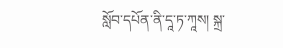སློབ་དཔོན་ནི་དཱ་ཏ་ཀཱས། སྐྲ་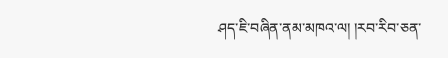ཤད་ཇི་བཞིན་ནམ་མཁའ་ལ། །རབ་རིབ་ཅན་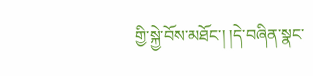གྱི་སྐྱེ་བོས་མཐོང་། །དེ་བཞིན་སྣང་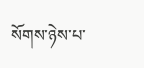སོགས་ཉེས་པ་